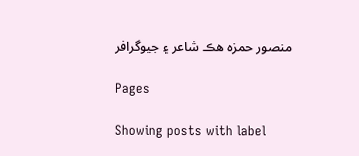منصور حمزہ ھڪ شاعر ۽ جيوگرافر

Pages

Showing posts with label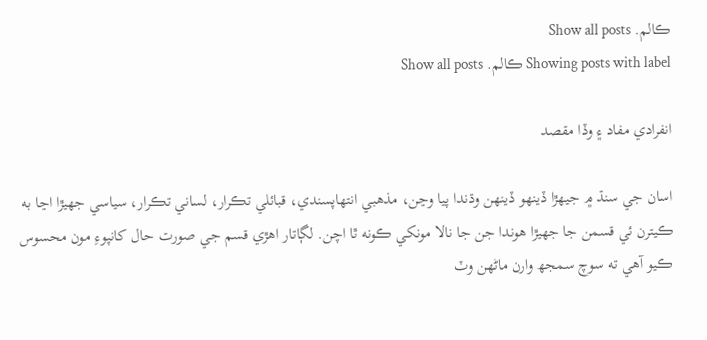ڪالم. Show all posts
Showing posts with label ڪالم. Show all posts

انفرادي مفاد ۽ وڏا مقصد

اسان جي سنڌ ۾ جيهڙا ڏينهو ڏينهن وڌندا پيا وڃن، مذهبي انتهاپسندي، قبائلي تڪرار، لساني تڪرار، سياسي جهيڙا اڃا به ڪيترن ئي قسمن جا جهيڙا هوندا جن جا نالا مونکي ڪونه ٿا اچن. لڳاتار اهڙي قسم جي صورت حال کانپوءِ مون محسوس ڪيو آهي ته سوچ سمجھ وارن ماڻهن وٽ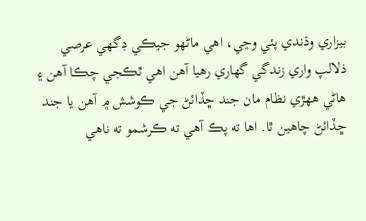بيزاري وڌندي پئي وڃي، اهي ماڻهو جيڪي ڊگهي عرصي ذلالپ واري زندگي گهاري رهيا آهن اهي ٿڪجي چڪا آهن ۽ هاڻي ههڙي نظام مان جند ڇڏائڻ جي ڪوشش ۾ آهن يا جند ڇڏائڻ چاهين ٿا. اها ته پڪ آهي ته ڪرشمو ته ناهي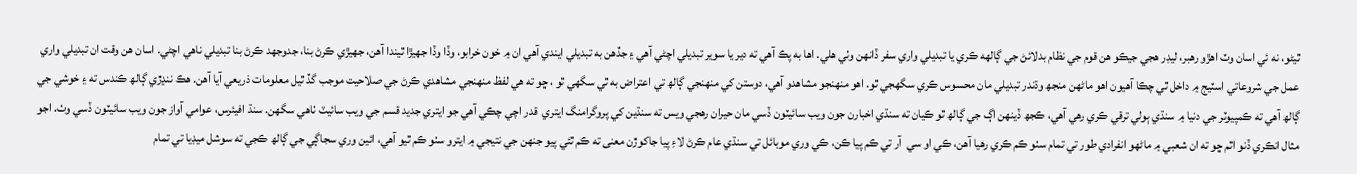ٿيڻو، نه ئي اسان وٽ اهڙو رهبر، ليڊر هجي جيڪو هن قوم جي نظام بدلائڻ جي ڳالهه ڪري يا تبديلي واري سفر ڏانهن وٺي هلي. اها به پڪ آهي ته دير يا سوير تبديلي اچڻي آهي ۽ جڏهن به تبديلي ايندي آهي ان ۾ خون خرابو، وڏا وڏا جهيڙا ٿيندا آهن، جهيڙي ڪرڻ بنا، جدوجهد ڪرڻ بنا تبديلي ناهي اچڻي. اسان هن وقت ان تبديلي واري عمل جي شروعاتي اسٽيج ۾ داخل ٿي چڪا آهيون اهو ماڻهن منجھ وڌندر تبديلي مان محسوس ڪري سگهجي ٿو. اهو منهنجو مشاهدو آهي، دوستن کي منهنجي ڳالھ تي اعتراض به ٿي سگهي ٿو ، ڇو ته هي لفظ منهنجي مشاهدي ڪرڻ جي صلاحيت موجب گڏ ٿيل معلومات ذريعي آيا آهن. هڪ ننڍڙي ڳالھ ڪندس ته ۽ خوشي جي ڳالھ آهي ته ڪمپيوٽر جي دنيا ۾ سنڌي ٻولي ترقي ڪري رهي آهي، ڪجھ ڏينهن اڳ جي ڳالھ ٿو ڪيان ته سنڌي اخبارن جون ويب سائيٽون ڏسي مان حيران رهجي ويس ته سنڌين کي پروگرامنگ ايتري  قدر اچي چڪي آهي جو ايتري جديد قسم جي ويب سائيٽ ٺاهي سگهن. سنڌ افيئرس، عوامي آواز جون ويب سائيٽون ڏسي وٺ. اجو مثال انڪري ڏنو اٿم ڇو ته ان شعبي ۾ ماڻهو انفرادي طور تي تمام سٺو ڪم ڪري رهيا آهن، ڪي او سي  آر تي ڪم پيا ڪن، ڪي وري موبائل تي سنڌي عام ڪرڻ لاءِ پيا جاکوڙن معنى ته ڪم ٿئي پيو جنهن جي نتيجي ۾ ايترو سٺو ڪم ٿيو آهي، ائين وري سجاڳي جي ڳالھ ڪجي ته سوشل ميڊيا تي تمام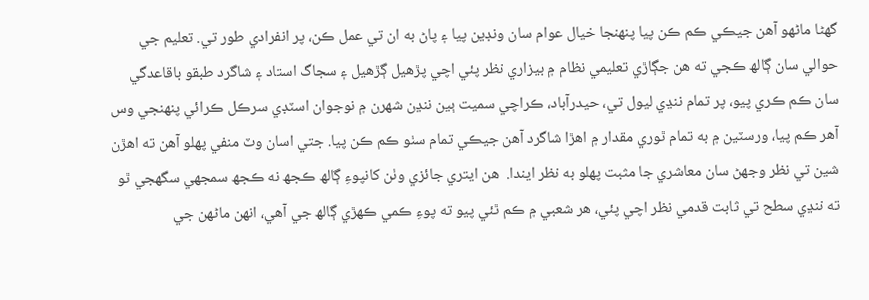گهڻا ماڻهو آهن جيڪي ڪم ڪن پيا پنهنجا خيال عوام سان ونڊين پيا ۽ پاڻ به ان تي عمل ڪن، پر انفرادي طور تي. تعليم جي حوالي سان ڳالھ ڪجي ته هن جڳاڙي تعليمي نظام ۾ بيزاري نظر پئي اچي پڙهيل ڳڙهيل ۽ سجاگ استاد ۽ شاگرد طبقو باقاعدگي سان ڪم ڪري پيو، پر تمام ننڍي ليول تي، حيدرآباد، ڪراچي سميت ٻين ننڍن شهرن ۾ نوجوان اسٽڊي سرڪل ڪرائي پنهنجي وس آهر ڪم پيا، ورسٽين ۾ به تمام ٿوري مقدار ۾ اهڙا شاگرد آهن جيڪي تمام سٺو ڪم ڪن پيا. جتي اسان وٽ منفي پهلو آهن ته اهڙن شين تي نظر وجهڻ سان معاشري جا مثبت پهلو به نظر ايندا.  هن ايتري جائزي وٺن کانپوءِ ڳالھ ڪجھ نه ڪجھ سمجهي سگهجي ٿو ته ننڍي سطح تي ثابت قدمي نظر اچي پئي، هر شعبي ۾ ڪم ٿئي پيو ته پوءِ ڪمي ڪهڙي ڳالھ جي آهي، انهن ماڻهن جي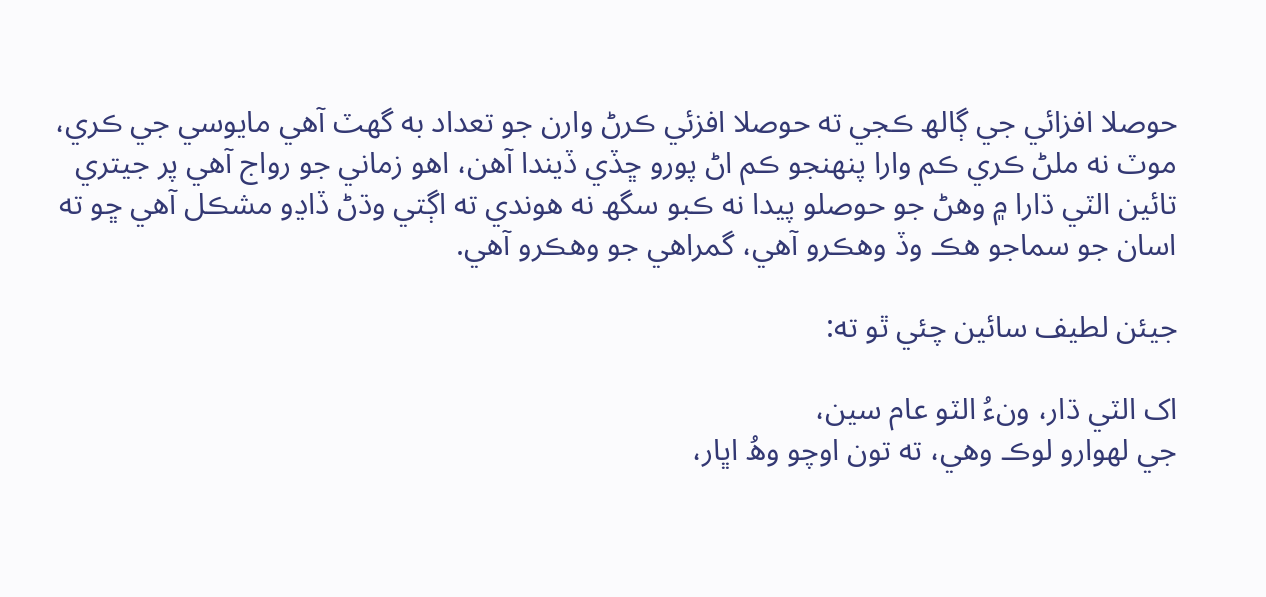حوصلا افزائي جي ڳالھ ڪجي ته حوصلا افزئي ڪرڻ وارن جو تعداد به گهٽ آهي مايوسي جي ڪري، موٽ نه ملڻ ڪري ڪم وارا پنهنجو ڪم اڻ پورو ڇڏي ڏيندا آهن، اهو زماني جو رواج آهي پر جيتري تائين الٽي ڌارا ۾ وهڻ جو حوصلو پيدا نه ڪبو سگھ نه هوندي ته اڳتي وڌڻ ڏاڍو مشڪل آهي ڇو ته اسان جو سماجو هڪ وڏ وهڪرو آهي، گمراهي جو وهڪرو آهي.

جيئن لطيف سائين چئي ٿو ته:

اک الٽي ڌار، ونءُ الٽو عام سين،
جي لهوارو لوڪ وهي، ته تون اوچو وھُ اڀار،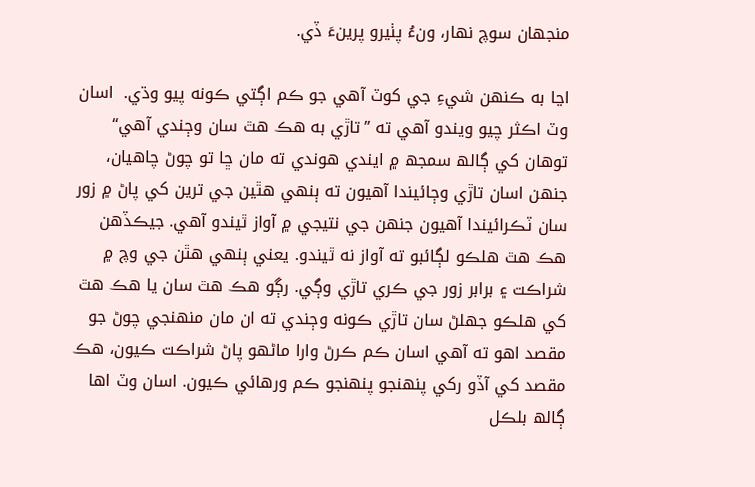منجھان سوچ نهار، ونءُ پٺيرو پرينءَ ڏي.

اڃا به ڪنهن شيءِ جي کوٽ آهي جو ڪم اڳتي ڪونه پيو وڌي.  اسان وٽ اڪثر چيو ويندو آهي ته ”تاڙي به هڪ هٿ سان وڄندي آهي“ توهان کي ڳالھ سمجھ ۾ ايندي هوندي ته مان ڇا تو چوڻ چاهيان، جنهن اسان تاڙي وڄائيندا آهيون ته ٻنهي هٿين جي ترين کي پاڻ ۾ زور سان ٽڪرائيندا آهيون جنهن جي نتيجي ۾ آواز ٿيندو آهي. جيڪڏهن هڪ هٿ هلڪو لڳائبو ته آواز نه ٿيندو. يعني ٻنهي هٿن جي وچ ۾ شراڪت ۽ برابر زور جي ڪري تاڙي وڳي. رڳو هڪ هٿ سان يا هڪ هٿ کي هلڪو جهلڻ سان تاڙي ڪونه وڄندي ته ان مان منهنجي چوڻ جو مقصد اهو ته آهي اسان ڪم ڪرڻ وارا ماڻهو پاڻ شراڪت ڪيون، هڪ مقصد کي آڏو رکي پنهنجو پنهنجو ڪم ورهائي ڪيون. اسان وٽ اها ڳالھ بلڪل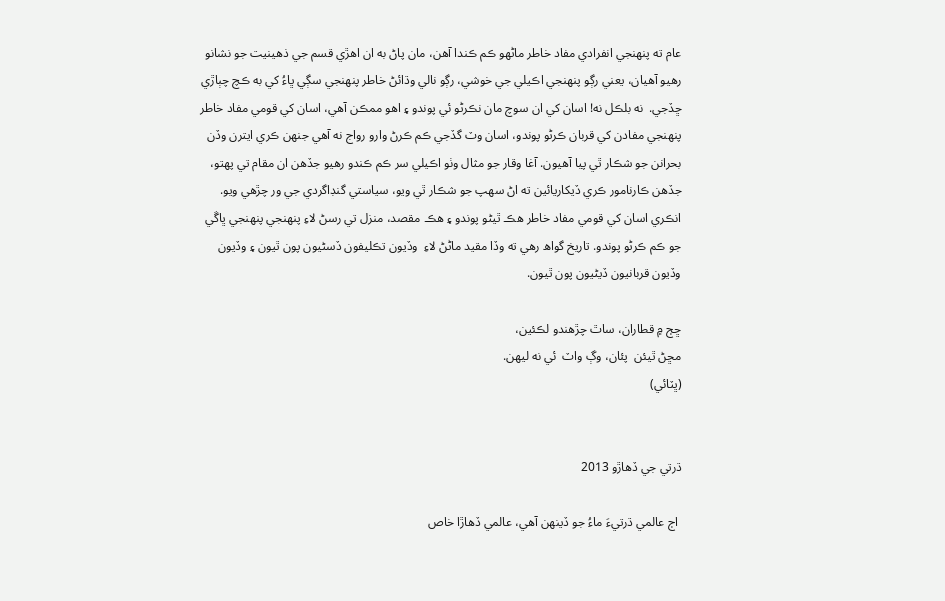عام ته پنهنجي انفرادي مفاد خاطر ماڻهو ڪم ڪندا آهن، مان پاڻ به ان اهڙي قسم جي ذهينيت جو نشانو رهيو آهيان، يعني رڳو پنهنجي اڪيلي جي خوشي، رڳو نالي وڌائڻ خاطر پنهنجي سڳي ڀاءُ کي به ڪچ چٻاڙي ڇڏجي.  نه بلڪل نه! اسان کي ان سوچ مان نڪرڻو ئي پوندو ۽ اهو ممڪن آهي، اسان کي قومي مفاد خاطر پنهنجي مفادن کي قربان ڪرڻو پوندو، اسان وٽ گڏجي ڪم ڪرڻ وارو رواج نه آهي جنهن ڪري ايترن وڏن بحرانن جو شڪار ٿي پيا آهيون. آغا وقار جو مثال وٺو اڪيلي سر ڪم ڪندو رهيو جڏهن ان مقام تي پهتو، جڏهن ڪارنامور ڪري ڏيکاريائين ته اڻ سهپ جو شڪار ٿي ويو، سياستي گنڊاگردي جي ور چڙهي ويو. انڪري اسان کي قومي مفاد خاطر هڪ ٿيڻو پوندو ۽ هڪ مقصد، منزل تي رسڻ لاءِ پنهنجي پنهنجي ڀاڱي جو ڪم ڪرڻو پوندو. تاريخ گواھ رهي ته وڏا مقيد ماڻڻ لاءِ  وڏيون تڪليفون ڏسڻيون پون ٿيون ۽ وڏيون وڏيون قربانيون ڏيڻيون پون ٿيون.

ڇڄ ۾ قطاران، ساٿ چڙهندو لڪئين،
مڇڻ ٿيئن  پئان، وڳ واٽ  ئي نه ليهن.
(ڀٽائي)


ڌرتي جي ڏهاڙو 2013

 اڄ عالمي ڌرتيءَ ماءُ جو ڏينهن آهي، عالمي ڏهاڙا خاص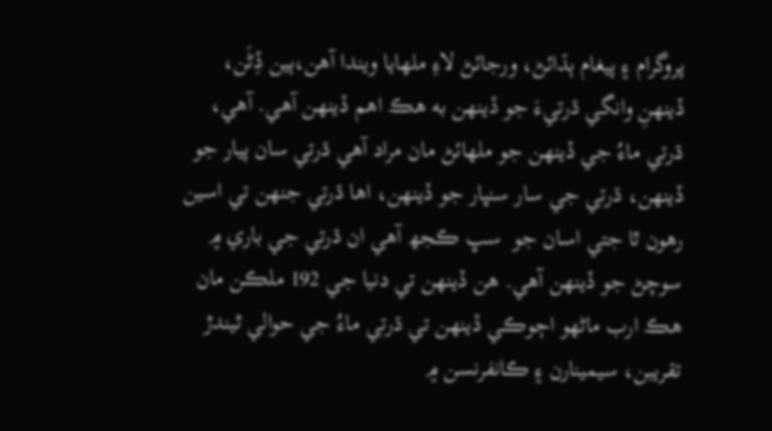پروگرام ۽ پيغام ٻڌائڻ، ورجائڻ لاءِ ملهايا ويندا آهن،ٻين ڏِڻَن، ڏينهنِ وانگي ڌرتيءَ جو ڏينهن به هڪ اهم ڏينهن آهي. آهي، ڌرتي ماءُ جي ڏينهن جو ملهائڻ مان مراد آهي ڌرتي سان پيار جو ڏينهن، ڌرتي جي سار سنڀار جو ڏينهن، اها ڌرتي جنهن تي اسين رهون ٿا جتي اسان جو  سڀ ڪجھ آهي ان ڌرتي جي باري ۾ سوچڻ جو ڏينهن آهي. هن ڏينهن تي دنيا جي 192 ملڪن مان هڪ ارب ماڻهو اڄوڪي ڏينهن تي ڌرتي ماءُ جي حوالي ٿيندڙ تقريبن، سيمينارن ۽ ڪانفرنسن ۾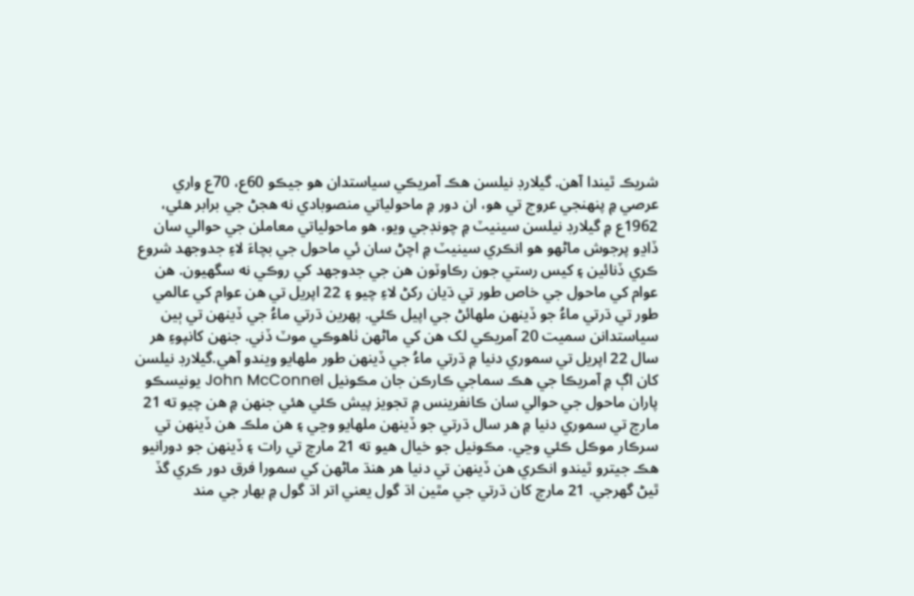شريڪ ٿيندا آهن. گيلارڊ نيلسن هڪ آمريڪي سياستدان هو جيڪو 60ع، 70ع واري عرصي ۾ پنهنجي عروج تي هو، ان دور ۾ ماحولياتي منصوبادي نه هجڻ جي برابر هئي، 1962ع ۾ گيلارڊ نيلسن سينيٽ ۾ چونڊجي ويو، هو ماحولياتي معاملن جي حوالي سان ڏاڍو پرجوش ماڻهو هو انڪري سينيٽ ۾ اچڻ سان ئي ماحول جي بچاءَ لاءِ جدوجهد شروع ڪري ڏنائين ۽ کيس رستي جون رڪاوٽون هن جي جدوجهد کي روڪي نه سگهيون. هن عوام کي ماحول جي خاص طور تي ڌيان رکڻ لاءِ چيو ۽ 22 اپريل تي هن عوام کي عالمي طور تي ڌرتي ماءُ جو ڏينهن ملهائڻ جي اپيل ڪئي. پهرين ڌرتي ماءُ جي ڏينهن تي ٻين سياستدانن سميت 20 آمريڪي لک هن کي ماڻهن ٺاهوڪي موٽ ڏني. جنهن کانپوءِ هر سال 22 اپريل تي سموري دنيا ۾ ڌرتي ماءُ جي ڏينهن طور ملهايو ويندو آهي.گيلارڊ نيلسن کان اڳ ۾ آمريڪا جي هڪ سماجي ڪارڪن جان مڪونيل John McConnel يونيسڪو پاران ماحول جي حوالي سان ڪانفرينس ۾ تجويز پيش ڪئي هئي جنهن ۾ هن چيو ته 21 مارچ تي سموري دنيا ۾ هر سال ڌرتي جو ڏينهن ملهايو وڃي ۽ هن ملڪ هن ڏينهن تي سرڪار موڪل ڪئي وڃي. مڪونيل جو خيال هيو ته 21 مارچ تي رات ۽ ڏينهن جو دورانيو هڪ جيترو ٿيندو انڪري هن ڏينهن تي دنيا هر هنڌ ماڻهن کي سمورا فرق دور ڪري گڏ ٿيڻ گهرجي. 21 مارچ کان ڌرتي جي مٿين اڌ گول يعني اتر اڌ گول ۾ بهار جي مند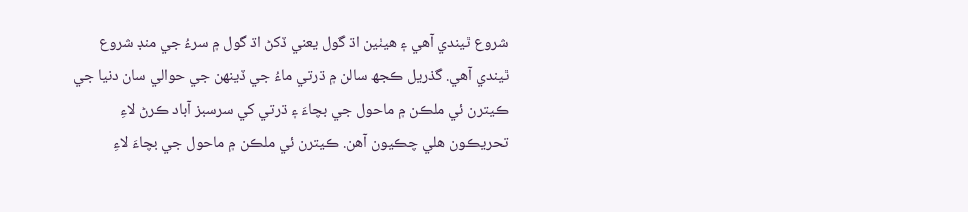شروع ٿيندي آهي ۽ هيٺين اڌ گول يعني ڏکڻ اڌ گول ۾ سرءُ جي منڊ شروع ٿيندي آهي. گذريل ڪجھ سالن ۾ ڌرتي ماءُ جي ڏينهن جي حوالي سان دنيا جي ڪيترن ئي ملڪن ۾ ماحول جي بچاءَ ۽ ڌرتي کي سرسبز آباد ڪرڻ لاءِ تحريڪون هلي چڪيون آهن. ڪيترن ئي ملڪن ۾ ماحول جي بچاءَ لاءِ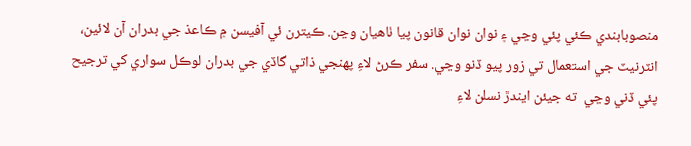منصوبابندي ڪئي پئي وڃي ۽ نوان نوان قانون پيا ٺاهيان وڃن. ڪيترن ئي آفيسن ۾ ڪاعذ جي بدران آن لائين، انٽرنيٽ جي استعمال تي زور پيو ڏنو وڃي. سفر ڪرڻ لاءِ پهنجي ذاتي گاڏي جي بدران لوڪل سواري کي ترجيح پئي ڏني وڃي  ته جيئن ايندڙ نسلن لاءِ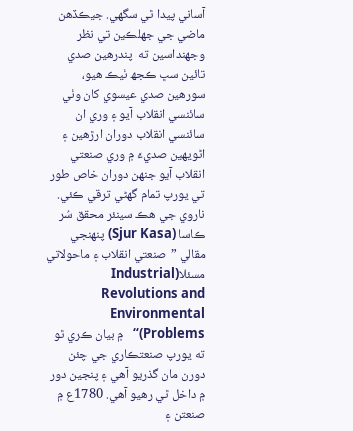آساني پيدا ٿي سگهي. جيڪڏهن ماضي جي جهلڪين تي نظر وجهنداسين ته  پندرهين صدي تائين سڀ ڪجھ ٺيڪ هيو، سورهين صدي عيسوي کان وٺي سائنسي انقلاب آيو ۽ وري ان سائنسي انقلاب دوران ارڙهين ۽ اڻويهين صديءَ ۾ وري صنعتي انقلاب آيو جنهن دوران خاص طور تي يورپ تمام گھڻي ترقي ڪئي. ناروي جي هڪ سينئر محقق سُر ڪاسا (Sjur Kasa) پنهنجي مقالي ”صنعتي انقلاب ۽ ماحولاتي مسئلا(Industrial Revolutions and Environmental Problems)“   ۾ بيان ڪري ٿو ته يورپ صنعتڪاري جي چئن دورن مان گذريو آهي ۽ پنجين دور ۾ داخل ٿي رهيو آهي. 1780ع ۾ صنعتن ۽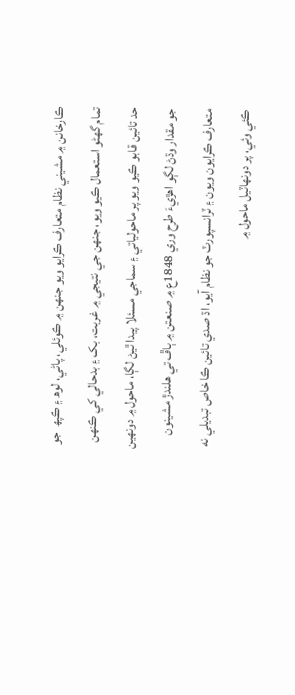ڪارخانن ۾ مشيني نظام متعارف ڪرايو ويو جنهن ۾ ڪوئلي، پاڻي، لوھ ۽ ڪپھ  جو تمام گهڻو استعمال ڪيو ويو، جنهن جي نتيجي ۾ غربت، بک ۽ بدحالي کي ڪنهن حد تائين قابو ڪيو ويو پر ماحولياتي ۽ سماجي مسئلا پيدا ٿيڻ لڳا، ماحول ۾ دونهين جو مقدار وڌڻ لڳو اهڙيءَ طرح وري 1848ع ۾ صنعتن ۾ ٻاڦ تي هلندڙ مشينون متعارف ڪرايون ويون ۽ ٽرانسپورٽ جو نظام آيو، اڌ صدي تائين ڪا خاص تبديلي نه ڪئي وئي، پر دونهاٽيل ماحول ۾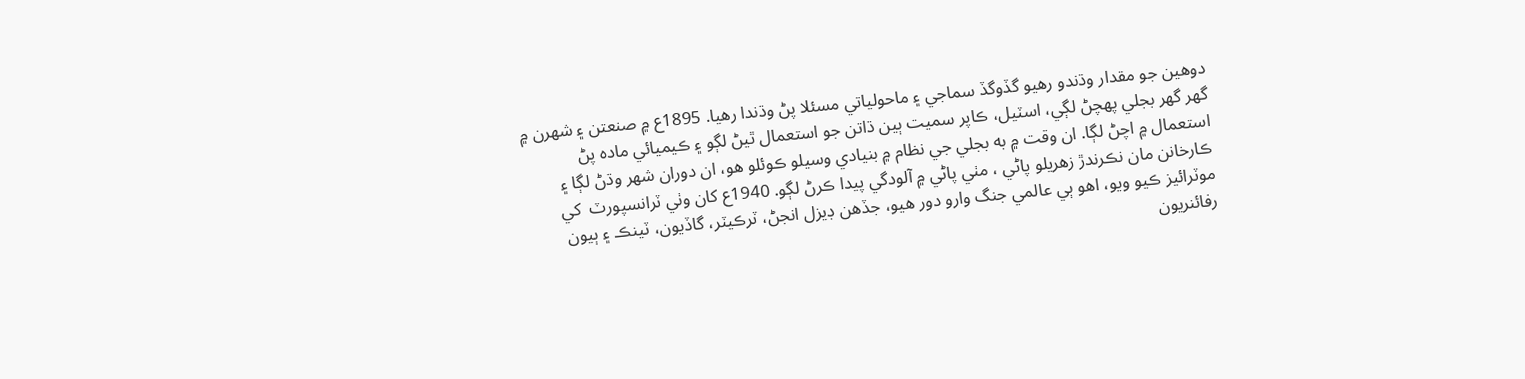دوهين جو مقدار وڌندو رهيو گڏوگڏ سماجي ۽ ماحولياتي مسئلا پڻ وڌندا رهيا. 1895ع ۾ صنعتن ۽ شهرن ۾ گهر گهر بجلي پهچڻ لڳي، اسٽيل، ڪاپر سميت ٻين ڌاتن جو استعمال ٿيڻ لڳو ۽ ڪيميائي ماده پڻ استعمال ۾ اچڻ لڳا. ان وقت ۾ به بجلي جي نظام ۾ بنيادي وسيلو ڪوئلو هو، ان دوران شهر وڌڻ لڳا ۽ ڪارخانن مان نڪرندڙ زهريلو پاڻي ، مٺي پاڻي ۾ آلودگي پيدا ڪرڻ لڳو. 1940ع کان وٺي ٽرانسپورٽ  کي موٽرائيز ڪيو ويو، اهو ٻي عالمي جنگ وارو دور هيو، جڏهن ڊيزل انجڻ، ٽرڪيٽر، گاڏيون، ٽينڪ ۽ ٻيون رفائنريون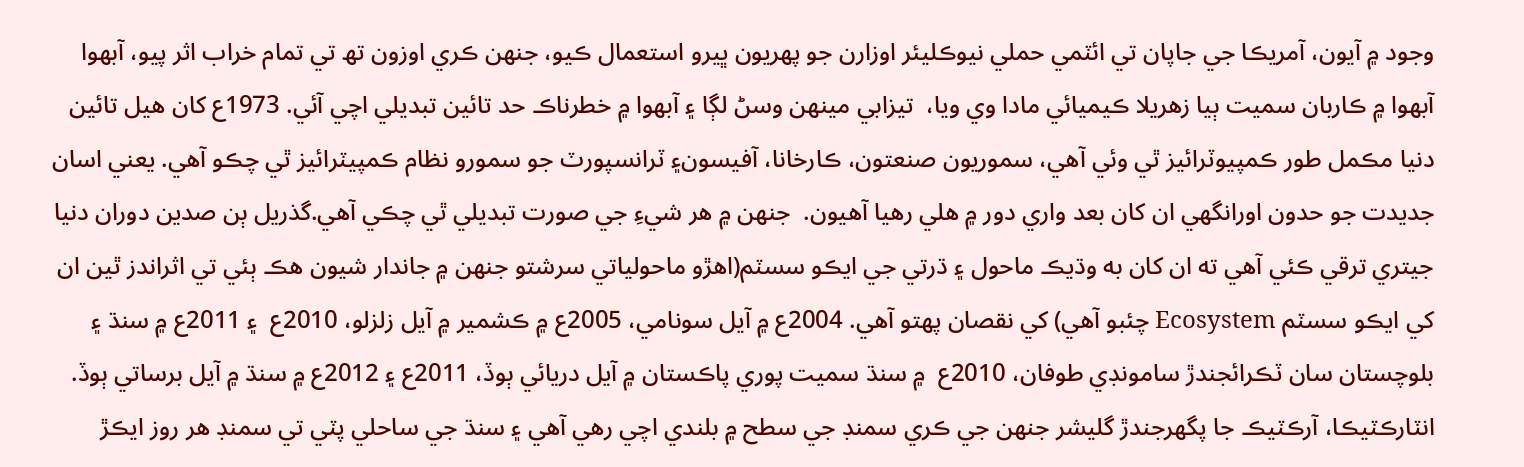وجود ۾ آيون، آمريڪا جي جاپان تي ائٽمي حملي نيوڪليئر اوزارن جو پهريون ڀيرو استعمال ڪيو، جنهن ڪري اوزون تھ تي تمام خراب اثر پيو، آبهوا آبهوا ۾ ڪاربان سميت ٻيا زهريلا ڪيميائي مادا وي ويا،  تيزابي مينهن وسڻ لڳا ۽ آبهوا ۾ خطرناڪ حد تائين تبديلي اچي آئي. 1973ع کان هيل تائين دنيا مڪمل طور ڪمپيوٽرائيز ٿي وئي آهي، سموريون صنعتون، ڪارخانا، آفيسون۽ ٽرانسپورٽ جو سمورو نظام ڪمپيٽرائيز ٿي چڪو آهي. يعني اسان جديدت جو حدون اورانگهي ان کان بعد واري دور ۾ هلي رهيا آهيون.  جنهن ۾ هر شيءِ جي صورت تبديلي ٿي چڪي آهي.گذريل ٻن صدين دوران دنيا جيتري ترقي ڪئي آهي ته ان کان به وڌيڪ ماحول ۽ ڌرتي جي ايڪو سسٽم(اهڙو ماحولياتي سرشتو جنهن ۾ جاندار شيون هڪ ٻئي تي اثراندز ٿين ان کي ايڪو سسٽم Ecosystem چئبو آهي) کي نقصان پهتو آهي. 2004ع ۾ آيل سونامي، 2005ع ۾ ڪشمير ۾ آيل زلزلو، 2010ع  ۽ 2011ع ۾ سنڌ ۽ بلوچستان سان ٽڪرائجندڙ سامونڊي طوفان، 2010ع  ۾ سنڌ سميت پوري پاڪستان ۾ آيل دريائي ٻوڏ، 2011ع ۽ 2012ع ۾ سنڌ ۾ آيل برساتي ٻوڏ.  انٽارڪٽيڪا، آرڪٽيڪ جا پگهرجندڙ گليشر جنهن جي ڪري سمنڊ جي سطح ۾ بلندي اچي رهي آهي ۽ سنڌ جي ساحلي پٽي تي سمنڊ هر روز ايڪڙ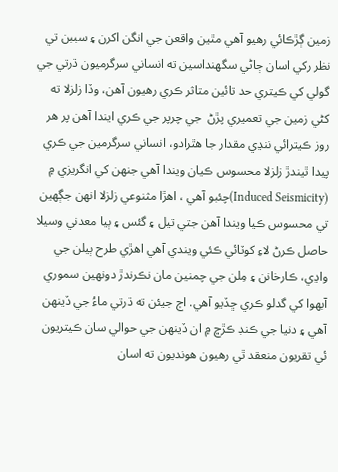زمين ڳڙڪائي رهيو آهي مٿين واقعن جي انگن اکرن ۽ سببن تي نظر رکي اسان ڄاڻي سگهنداسين ته انساني سرگرميون ڌرتي جي گولي کي ڪيتري حد تائين متاثر ڪري رهيون آهن، وڏا زلزلا ته کڻي زمين جي تعميري پڙڻ  جي چرپر جي ڪري ايندا آهن پر هر روز ڪيترائي ننڍي مقدار جا هٿرادو، انساني سرگرمين جي ڪري پيدا ٿيندڙ زلزلا محسوس ڪيان ويندا آهي جنهن کي انگريزي ۾  (Induced Seismicity)چئبو آهي ، اهڙا مثنوعي زلزلا انهن جڳهين تي محسوس ڪيا ويندا آهن جتي تيل ۽ گئس ۽ ٻيا معدني وسيلا حاصل ڪرڻ لاءِ کوٽائي ڪئي ويندي آهي اهڙي طرح ٻيلن جي واڍي، ڪارخانن ۽ مِلن جي چمنين مان نڪرندڙ دونهين سموري آبهوا کي گدلو ڪري ڇڏيو آهي. اڄ جيئن ته ڌرتي ماءُ جي ڏينهن آهي ۽ دنيا جي ڪنڊ ڪڙڇ ۾ ان ڏينهن جي حوالي سان ڪيتريون ئي تقريون منعقد ٿي رهيون هونديون ته اسان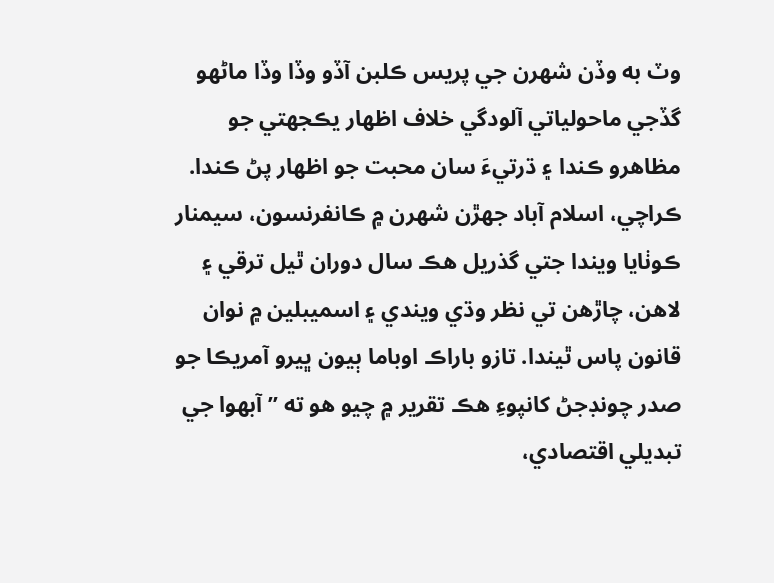وٽ به وڏن شهرن جي پريس ڪلبن آڏو وڏا وڏا ماڻهو گڏجي ماحولياتي آلودگي خلاف اظهار يڪجهتي جو مظاهرو ڪندا ۽ ڌرتيءَ سان محبت جو اظهار پڻ ڪندا. ڪراچي، اسلام آباد جهڙن شهرن ۾ ڪانفرنسون، سيمنار ڪوٺايا ويندا جتي گذريل هڪ سال دوران ٿيل ترقي ۽ لاهن، چاڙهن تي نظر وڌي ويندي ۽ اسميبلين ۾ نوان قانون پاس ٿيندا. تازو باراڪ اوباما ٻيون ڀيرو آمريڪا جو صدر چونڊجڻ کانپوءِ هڪ تقرير ۾ چيو هو ته ” آبهوا جي تبديلي اقتصادي،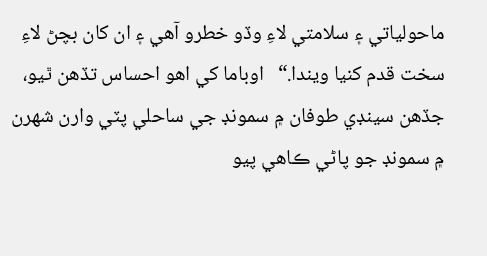ماحولياتي ۽ سلامتي لاءِ وڏو خطرو آهي ۽ ان کان بچڻ لاءِ سخت قدم کنيا ويندا.“   اوباما کي اهو احساس تڏهن ٿيو، جڏهن سينڊي طوفان ۾ سمونڊ جي ساحلي پٽي وارن شهرن ۾ سمونڊ جو پاڻي ڪاهي پيو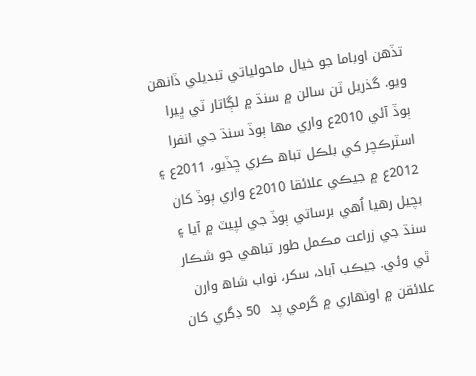تڏهن اوباما جو خيال ماحولياتي تبديلي ڏانهن ويو. گذريل ٽن سالن ۾ سنڌ ۾ لڳاتار ٽي ڀيرا ٻوڏ آئي 2010ع واري مها ٻوڏ سنڌ جي انفرا اسٽرڪچر کي بلڪل تباھ ڪري ڇڏيو، 2011ع ۽ 2012ع ۾ جيڪي علائقا 2010ع واري ٻوڏ کان بچيل رهيا اُهي برساتي ٻوڏ جي لپيٽ ۾ آيا ۽ سنڌ جي زراعت مڪمل طور تباھي جو شڪار ٿي وئي. جيڪب آباد، سکر، نواب شاھ وارن علائقن ۾ اونهاري ۾ گرمي پد  50 ڊگري کان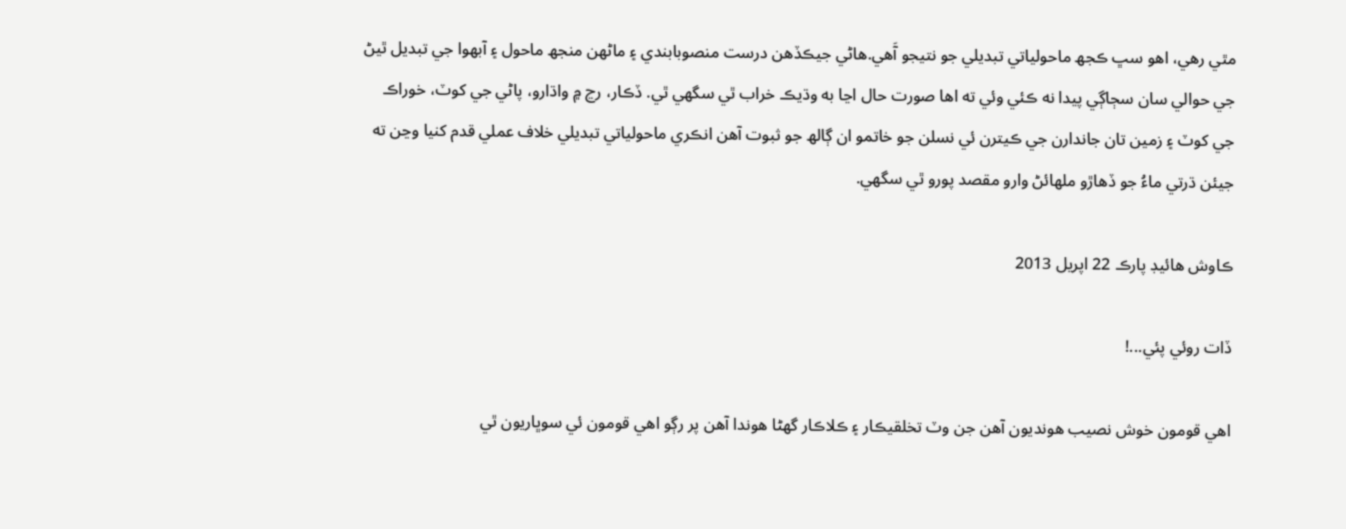مٿي رهي، اهو سڀ ڪجھ ماحولياتي تبديلي جو نتيجو آَهي.هاڻي جيڪڏهن درست منصوبابندي ۽ ماڻهن منجھ ماحول ۽ آبهوا جي تبديل ٿيڻ جي حوالي سان سڄاڳي پيدا نه ڪئي وئي ته اها صورت حال اڃا به وڌيڪ خراب ٿي سگهي ٿي. ڏڪار، رڃ ۾ واڌارو، پاڻي جي کوٽ، خوراڪ جي کوٽ ۽ زمين تان جاندارن جي ڪيترن ئي نسلن جو خاتمو ان ڳالھ جو ثبوت آهن انڪري ماحولياتي تبديلي خلاف عملي قدم کنيا وڃن ته جيئن ڌرتي ماءُ جو ڏهاڙو ملهائڻ وارو مقصد پورو ٿي سگهي.

ڪاوش هائيڊ پارڪ 22 اپريل 2013

ڏات روئي پئي...!

اهي قومون خوش نصيب هونديون آهن جن وٽ تخلقيڪار ۽ ڪلاڪار گهڻا هوندا آهن پر رڳو اهي قومون ئي سوڀاريون ٿي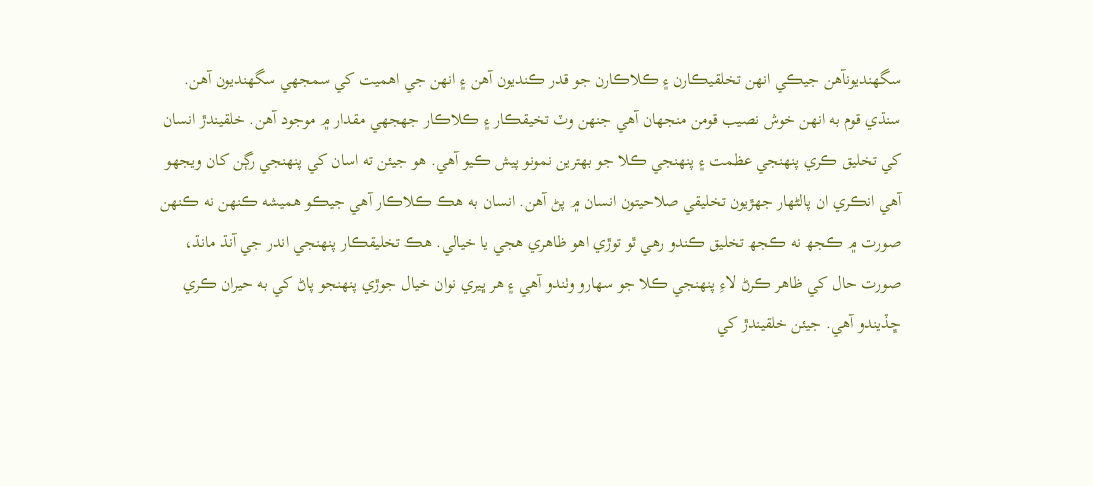سگهنديونآهن جيڪي انهن تخلقيڪارن ۽ ڪلاڪارن جو قدر ڪنديون آهن ۽ انهن جي اهميت کي سمجهي سگهنديون آهن.  سنڌي قوم به انهن خوش نصيب قومن منجهان آهي جنهن وٽ تخيقڪار ۽ ڪلاڪار جھجھي مقدار ۾ موجود آهن. خلقيندڙ انسان کي تخليق ڪري پنهنجي عظمت ۽ پنهنجي ڪلا جو بهترين نمونو پيش ڪيو آهي. هو جيئن ته اسان کي پنهنجي رڳن کان ويجهو آهي انڪري ان پالڻهار جهڙيون تخليقي صلاحيتون انسان ۾ پڻ آهن. انسان به هڪ ڪلاڪار آهي جيڪو هميشه ڪنهن نه ڪنهن صورت ۾ ڪجھ نه ڪجھ تخليق ڪندو رهي ٿو توڙي اهو ظاهري هجي يا خيالي. هڪ تخليقڪار پنهنجي اندر جي آنڌ مانڌ، صورت حال کي ظاهر ڪرڻ لاءِ پنهنجي ڪلا جو سهارو وٺندو آهي ۽ هر ڀيري نوان خيال جوڙي پنهنجو پاڻ کي به حيران ڪري ڇڏيندو آهي. جيئن خلقيندڙ کي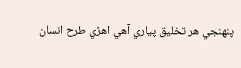پنهنجي هر تخليق پياري آهي اهڙي طرح انسان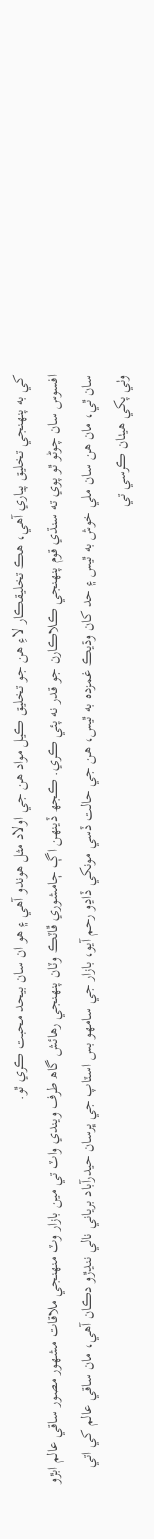کي به پنهنجي تخليق پياري آهي، هڪ تخليقڪار لاءِ هن جو تخليق ڪيل مواد هن جي اولاد مثل هوندو آهي ۽ هو ان سان بيحد محبت ڪري ٿو.
افسوس سان چوڻو ٿو پوي ته سنڌي قوم پنهنجي ڪلاڪارن جو قدر نه پئي ڪري. ڪجھ ڏينهن اڳ ڄامشوري ڦاٽڪ وٽان پنهنجي رهائش گاھ طرف ويندي واٽ تي مين بازار وٽ منهنجي ملاقات مشهور مصور ساقي عالم ابڙو سان ٿي، مان هن سان ملي خوش به ٿيس ۽ حد کان وڌيڪ غمزده به ٿيس، هن جي حالت ڏسي مونکي ڏاڍو رحم آيو، بازار جي سامهو بس اسٽاپ جي ڀرسان حيدرآباد برياني نالي ننڍڙو دڪان آهي، مان ساقي عالم کي اتي وٺي پکي هيٺان ڪرسي تي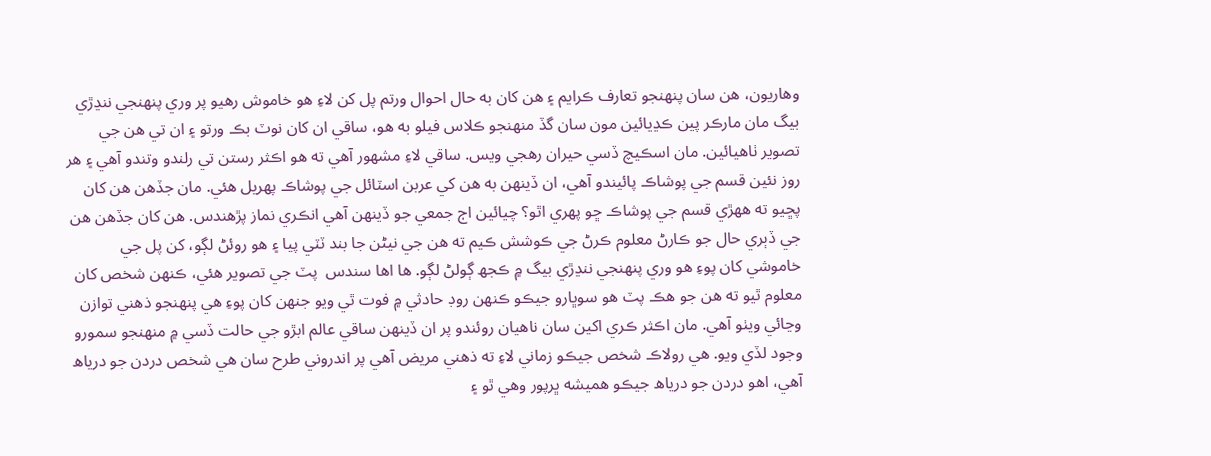وهاريون، هن سان پنهنجو تعارف ڪرايم ۽ هن کان به حال احوال ورتم پل کن لاءِ هو خاموش رهيو پر وري پنهنجي ننڍڙي بيگ مان مارڪر پين ڪڍيائين مون سان گڏ منهنجو ڪلاس فيلو به هو، ساقي ان کان نوٽ بڪ ورتو ۽ ان تي هن جي تصوير ٺاهيائين. مان اسڪيچ ڏسي حيران رهجي ويس. ساقي لاءِ مشهور آهي ته هو اڪثر رستن تي رلندو وتندو آهي ۽ هر روز نئين قسم جي پوشاڪ پائيندو آهي، ان ڏينهن به هن کي عربن اسٽائل جي پوشاڪ پهريل هئي. مان جڏهن هن کان پڇيو ته ههڙي قسم جي پوشاڪ ڇو پهري اٿو؟ چيائين اڄ جمعي جو ڏينهن آهي انڪري نماز پڙهندس. هن کان جڏهن هن جي ڏٻري حال جو ڪارڻ معلوم ڪرڻ جي ڪوشش ڪيم ته هن جي نيڻن جا بند ٽٽي پيا ۽ هو روئڻ لڳو، کن پل جي خاموشي کان پوءِ هو وري پنهنجي ننڍڙي بيگ ۾ ڪجھ ڳولڻ لڳو. ها اها سندس  پٽ جي تصوير هئي، ڪنهن شخص کان معلوم ٿيو ته هن جو هڪ پٽ هو سوڀارو جيڪو ڪنهن روڊ حادثي ۾ فوت ٿي ويو جنهن کان پوءِ هي پنهنجو ذهني توازن وڃائي ويٺو آهي. مان اڪثر ڪري اکين سان ناهيان روئندو پر ان ڏينهن ساقي عالم ابڙو جي حالت ڏسي ۾ منهنجو سمورو وجود لڏي ويو. هي رولاڪ شخص جيڪو زماني لاءِ ته ذهني مريض آهي پر اندروني طرح سان هي شخص دردن جو درياھ آهي، اهو دردن جو درياھ جيڪو هميشه ڀرپور وهي ٿو ۽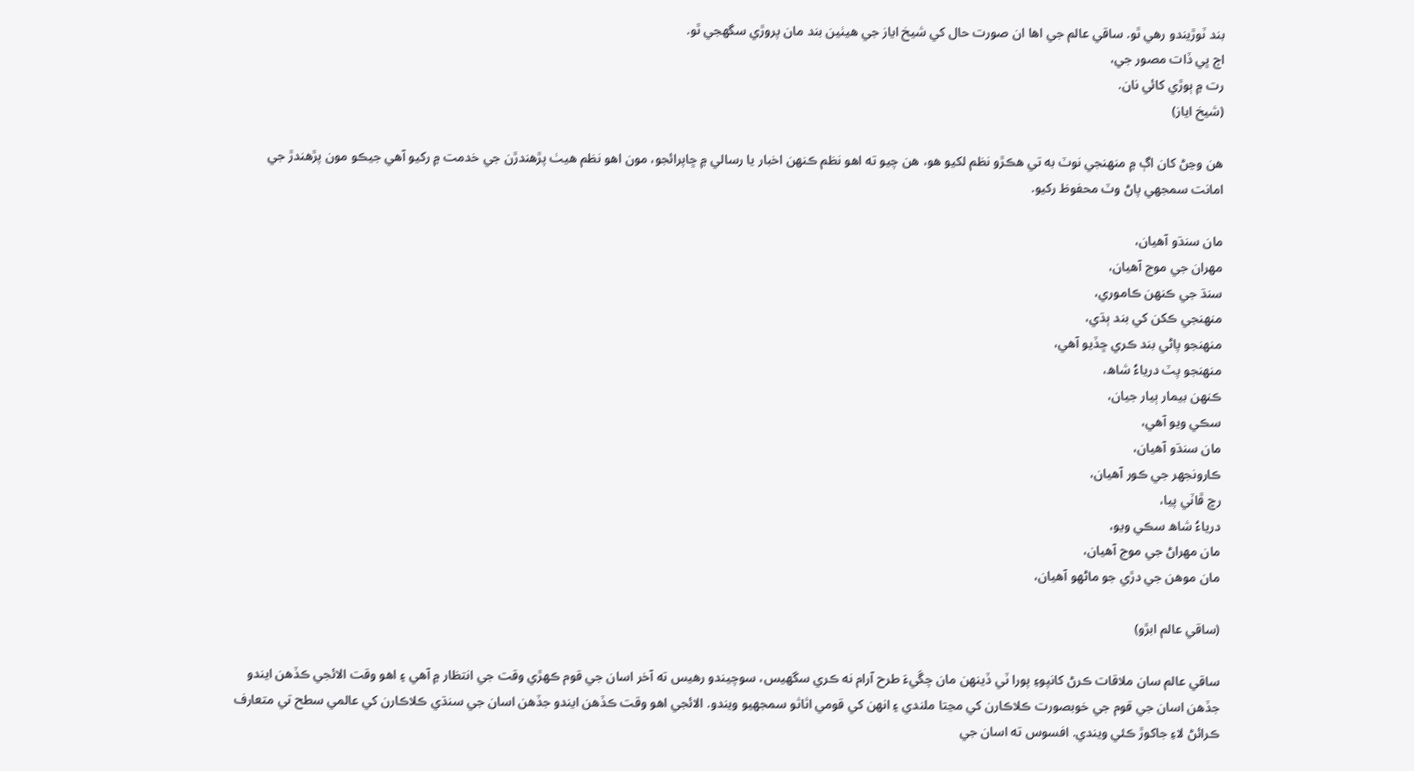بند ٽوڙيندو رهي ٿو. ساقي عالم جي اها ان صورت حال کي شيخ اياز جي هيٺين بند مان پروڙي سگهجي ٿو.
اڄ ڀي ڏات مصور جي،
رت ۾ ٻوڙي کائي نان.
(شيخ اياز)

هن وڃڻ کان اڳ ۾ منهنجي نوٽ به تي هڪڙو نظم لکيو هو، هن چيو ته اهو نظم ڪنهن اخبار يا رسالي ۾ ڇاپرائجو، مون اهو نظم هيٺ پڙهندڙن جي خدمت ۾ رکيو آهي جيڪو مون پڙهندڙ جي امانت سمجهي پاڻ وٽ محفوظ رکيو.

مان سنڌو آهيان،
مهران جي موج آهيان،
سنڌ جي ڪنهن ڪاموري،
منهنجي ڪکن کي بند ٻڌي،
منهنجو پاڻي بند ڪري ڇڏيو آهي،
منهنجو پٽ درياءُ شاھ،
ڪنهن بيمار ٻيار جيان،
سڪي ويو آهي،
مان سنڌو آهيان،
ڪارونجهر جي ڪور آهيان،
رڇ ڦاٽي پيا،
درياءُ شاھ سڪي ويو،
مان مهراڻ جي موج آهيان،
مان موهن جي دڙي جو ماڻهو آهيان،

(ساقي عالم ابڙو)

ساقي عالم سان ملاقات ڪرڻ کانپوءِ پورا ٽي ڏينهن مان چڱيءَ طرح آرام نه ڪري سگهيس، سوچيندو رهيس ته آخر اسان جي قوم ڪهڙي وقت جي انتظار ۾ آهي ۽ اهو وقت الائجي ڪڏهن ايندو جڏهن اسان جي قوم جي خوبصورت ڪلاڪارن کي مڃتا ملندي ۽ انهن کي قومي اثاثو سمجهيو ويندو. الائجي اهو وقت ڪڏهن ايندو جڏهن اسان جي سنڌي ڪلاڪارن کي عالمي سطح تي متعارف ڪرائڻ لاءِ جاکوڙ ڪئي ويندي. افسوس ته اسان جي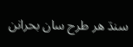سنڌ هر طرح سان بحرانن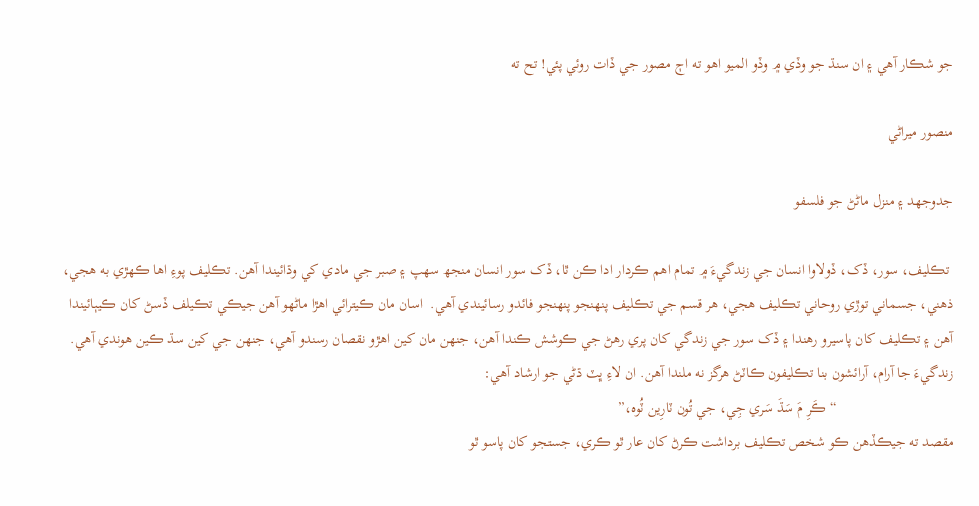جو شڪار آهي ۽ ان سنڌ جو وڏي ۾ وڏو الميو اهو ته اڄ مصور جي ڏات روئي پئي! تح ته

منصور ميراڻي

جدوجهد ۽ منزل ماڻڻ جو فلسفو

 تڪليف، سور، ڏک، ڏولاوا انسان جي زندگيءَ ۾ تمام اهم ڪردار ادا ڪن ٿا، ڏک سور انسان منجھ سهپ ۽ صبر جي مادي کي وڌائيندا آهن. تڪليف پوءِ اها ڪهڙي به هجي، ذهني، جسماني توڙي روحاني تڪليف هجي، هر قسم جي تڪليف پنهنجو پنهنجو فائدو رسائيندي آهي.  اسان مان ڪيترائي اهڙا ماڻهو آهن جيڪي تڪيلف ڏسڻ کان ڪيٻائيندا آهن ۽ تڪليف کان پاسيرو رهندا ۽ ڏک سور جي زندگي کان پري رهڻ جي ڪوشش ڪندا آهن، جنهن مان کين اهڙو نقصان رسندو آهي، جنهن جي کين سڌ ڪين هوندي آهي.  زندگيءَ جا آرام، آرائشون بنا تڪليفون ڪاٽڻ هرگز نه ملندا آهن. ان لاءِ ڀٽ ڌڻي جو ارشاد آهي:
                               “ ڪَرِ مَ سَڌَ سَري جِي، جي تُون ٽارِين ٽُوه،”
مقصد ته جيڪڏهن ڪو شخص تڪليف برداشت ڪرڻ کان عار ٿو ڪري، جستجو کان پاسو ٿو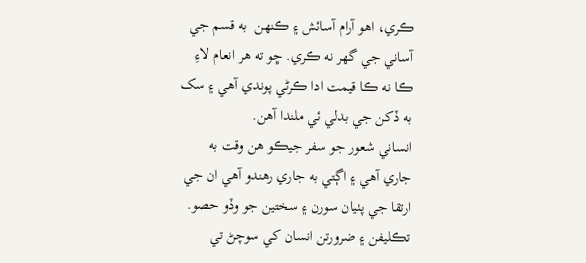ڪري، اهو آرام آسائش ۽ ڪنهن  به قسم جي آساني جي گهر نه ڪري. ڇو ته هر انعام لاءِ ڪا نه ڪا قيمت ادا ڪرڻي پوندي آهي ۽ سک به ڏکن جي بدلي ئي ملندا آهن.
انساني شعور جو سفر جيڪو هن وقت به جاري آهي ۽ اڳتي به جاري رهندو آهي ان جي ارتقا جي پٺيان سورن ۽ سختين جو وڏو حصو. تڪليفن ۽ ضرورتن انسان کي سوچڻ تي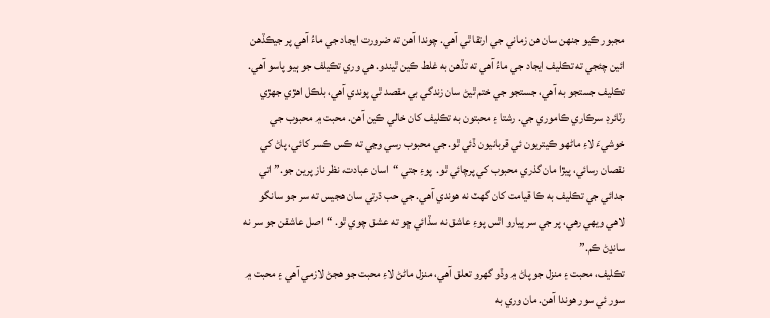مجبور ڪيو جنهن سان هن زماني جي ارتقا ٿي آهي. چوندا آهن ته ضرورت ايجاد جي ماءُ آهي پر جيڪڏهن ائين چئجي ته تڪليف ايجاد جي ماءُ آهي ته تڏهن به غلط ڪين ٿيندو. هي وري تڪيلف جو ٻيو پاسو آهي.
تڪليف جستجو به آهي، جستجو جي ختم ٿيڻ سان زندگي بي مقصد ٿي پوندي آهي، بلڪل اهڙي جهڙي رٽائرڊ سرڪاري ڪاموري جي. رشتا ۽ محبتون به تڪليف کان خالي ڪين آهن. محبت ۾ محبوب جي خوشيءَ لاءِ ماڻهو ڪيتريون ئي قربانيون ڏئي ٿو. جي محبوب رسي وڃي ته ڪس ڪسر کائي، پاڻ کي نقصان رسائي، پيڙا مان گذري محبوب کي پرچائي ٿو.  پوءِ جتي “اسان عبادت، نظر ناز پرين جو.” اتي جدائي جي تڪليف به ڪا قيامت کان گهٽ نه هوندي آهي. جي حب ڌرتي سان هجيس ته سر جو سانگو لاهي ويهي رهي، پر جي سر پيارو اٿس پوءِ عاشق نه سڏائي ڇو ته عشق چوي ٿو. “اصل عاشقن جو سر نه سانڍڻ ڪم.”
تڪليف، محبت ۽ منزل جو پاڻ ۾ وڏو گهرو تعلق آهي، منزل ماڻڻ لاءِ محبت جو هجڻ لازمي آهي ۽ محبت ۾ سور ئي سور هوندا آهن. مان وري به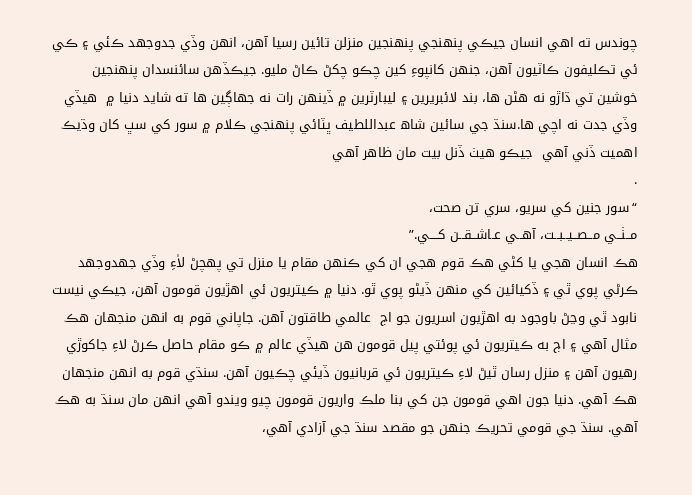چوندس ته اهي انسان جيڪي پنهنجي پنهنجين منزلن تائين رسيا آهن، انهن وڏي جدوجهد ڪئي ۽ ڪي ئي تڪليفون ڪاٽيون آهن، جنهن کانپوءِ کين چڪو چکڻ ڪاڻ مليو. جيڪڏهن سائنسدان پنهنجين خوشين تي ڌاڙو نه هڻن ها، بند لائبريرين ۽ ليبارٽرين ۾ ڏينهن رات نه جهاڳين ها ته شايد دنيا ۾  هيڏي وڏي جدت نه اچي ها.سنڌ جي سائين شاھ عبداللطيف ڀٽائي پنهنجي ڪلام ۾ سور کي سڀ کان وڌيڪ اهميت ڏني آهي  جيڪو هيٺ ڏنل بيت مان ظاهر آهي
.
“سور جنين کي سريو، سري تن صحت،
مــٺــي مــصــيــبــت، آهــي عـاشــقــن کــــي.”
هڪ انسان هجي يا کڻي هڪ قوم هجي ان کي ڪنهن مقام يا منزل تي پهچڻ لاٰءِ وڏي جهدوجهد ڪرڻي پوي ٿي ۽ ڏکيائين کي منهن ڏيڻو پوي ٿو. دنيا ۾ ڪيتريون ئي اهڙيون قومون آهن، جيڪي نيست نابود ٿي وڃڻ باوجود به اهڙيون اسريون جو اڄ  عالمي طاقتون آهن. جاپاني قوم به انهن منجهان هڪ مثال آهي ۽ اڄ به ڪيتريون ئي پوئتي پيل قومون هن هيڏي عالم ۾ ڪو مقام حاصل ڪرڻ لاءِ جاکوڙي رهيون آهن ۽ منزل رسان ٿيڻ لاءِ ڪيتريون ئي قربانيون ڏيئي چڪيون آهن. سنڌي قوم به انهن منجهان هڪ آهي. دنيا جون اهي قومون جن کي بنا ملڪ واريون قومون چيو ويندو آهي انهن مان سنڌ به هڪ آهي. سنڌ جي قومي تحريڪ جنهن جو مقصد سنڌ جي آزادي آهي،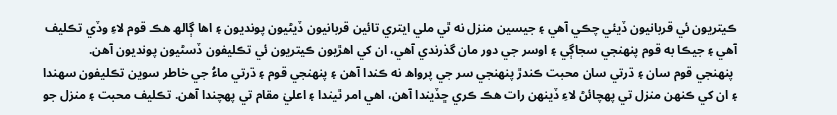ڪيتريون ئي قربانيون ڏيئي چڪي آهي ۽ جيسين منزل نه ٿي ملي ايتري تائين قربانيون ڏيڻيون پونديون ۽ اها ڳالھ هڪ قوم لاءِ وڏي تڪليف آهي ۽ جيڪا به قوم پنهنجي سجاڳي ۽ اوسر جي دور مان گذرندي آهي، ان کي اهڙيون ڪيتريون ئي تڪليفون ڏسڻيون پونديون آهن.
 پنهنجي قوم سان ۽ ڌرتي سان محبت ڪندڙ پنهنجي سر جي پرواھ نه ڪندا آهن ۽ پنهنجي قوم ۽ ڌرتي ماءُ جي خاطر سوين تڪليفون سهندا ۽ ان کي ڪنهن منزل تي پهچائڻ لاءِ ڏينهن رات هڪ ڪري ڇڏيندا آهن، اهي امر ٿيندا ۽ اعليٰ مقام تي پهچندا آهن. تڪليف محبت ۽ منزل جو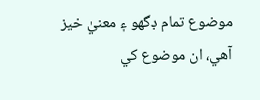موضوع تمام ڊگهو ۽ معنيٰ خيز آهي، ان موضوع کي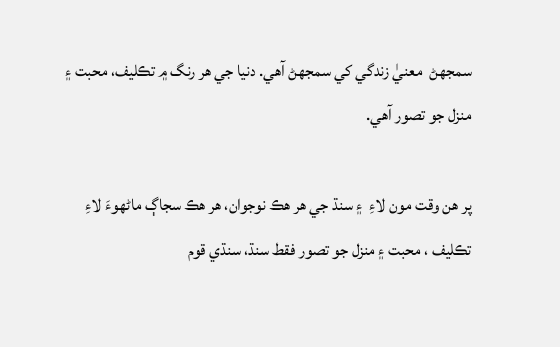سمجهڻ  معنيٰ زندگي کي سمجهڻ آهي. دنيا جي هر رنگ ۾ تڪليف، محبت ۽ منزل جو تصور آهي.

پر هن وقت مون لاءِ  ۽ سنڌ جي هر هڪ نوجوان، هر هڪ سجاڳ ماڻهوءَ لاءِ  تڪليف ، محبت ۽ منزل جو تصور فقط سنڌ، سنڌي قوم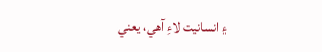۽ انسانيت لاءِ آهي، يعني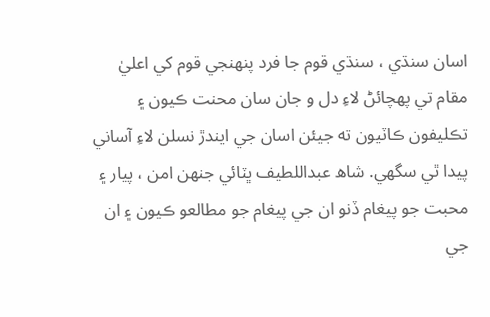اسان سنڌي ، سنڌي قوم جا فرد پنهنجي قوم کي اعليٰ مقام تي پهچائڻ لاءِ دل و جان سان محنت ڪيون ۽ تڪليفون ڪاٽيون ته جيئن اسان جي ايندڙ نسلن لاءِ آساني پيدا ٿي سگهي. شاھ عبداللطيف ڀٽائي جنهن امن ، پيار ۽ محبت جو پيغام ڏنو ان جي پيغام جو مطالعو ڪيون ۽ ان جي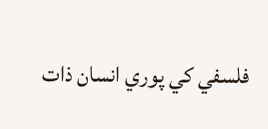فلسفي کي پوري انسان ذات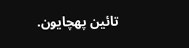تائين پهچايون.